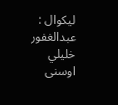ليکوال : عبدالغفور خليلي
اوسنى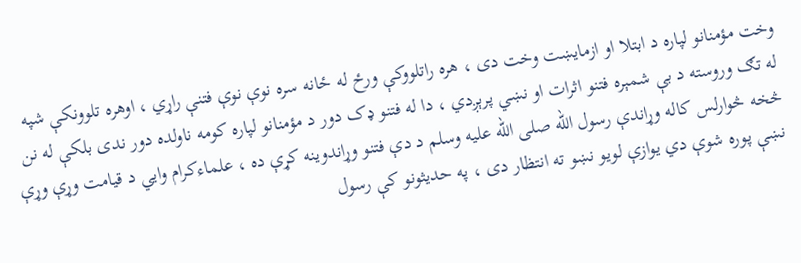وخت مؤمنانو لپاره د ابتلا او ازمايښت وخت دى ، هره راتلووکې ورځ له ځانه سره نوې نوې فتنې راړي ، اوهره تلوونکې شپه له تګ وروسته د بې شمېره فتنو اثرات او نښي پرېږدي ، دا له فتنو ډک دور د مؤمنانو لپاره کومه ناولده دور ندى بلکې له نن څخه څوارلس کاله وړاندې رسول الله صلى الله عليه وسلم د دې فتنو وړاندوينه کړې ده ، علماءکرام وايي د قيامت وړې وړې نښې پوره شوې دي يوازې لويو نښو ته انتظار دى ، په حديثونو کې رسول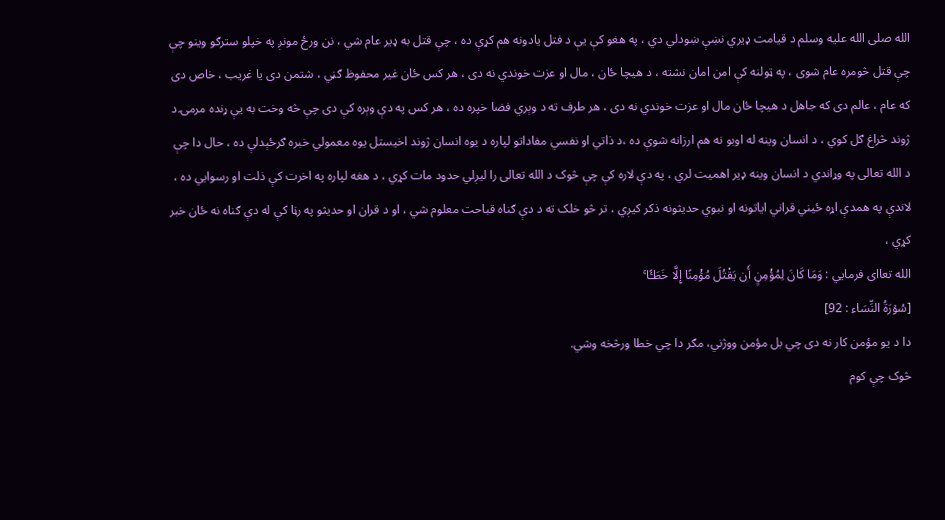الله صلى الله عليه وسلم د قيامت ډيري نښې ښودلي دي ، په هغو کې يې د فتل يادونه هم کړې ده ، چې قتل به ډير عام شي ، نن ورځ مونږ په خپلو سترګو وينو چې چې قتل څومره عام شوى ، په ټولنه کې امن امان نشته ، د هيچا ځان ، مال او عزت خوندي نه دى ، هر کس ځان غير محفوظ ګڼي ، شتمن دى يا غريب ، خاص دى که عام ، عالم دى که جاهل د هيچا ځان مال او عزت خوندي نه دى ، هر طرف ته د وېري فضا خپره ده ، هر کس په دې وېره کې دى چې څه وخت به يې ړنده مرمۍ د ژوند څراغ ګل کوي ، د انسان وينه له اوبو نه هم ارزانه شوې ده ،د ذاتي او نفسي مفاداتو لپاره د يوه انسان ژوند اخيستل يوه معمولي خبره ګرځېدلې ده ، حال دا چې د الله تعالى په وړاندي د انسان وينه ډير اهميت لري ، په دې لاره کې چې څوک د الله تعالى را ليږلي حدود مات کړي ، د هغه لپاره په اخرت کې ذلت او رسوايي ده ،
لاندې په همدې اړه ځيني قراني اياتونه او نبوي حديثونه ذکر کيږي ، تر څو خلک ته د دې ګناه قباحت معلوم شي ، او د قران او حديثو په رڼا کې له دې ګناه نه ځان خبر کړي ،
الله تعااى فرمايي : وَمَا كَانَ لِمُؤْمِنٍ أَن يَقْتُلَ مُؤْمِنًا إِلَّا خَطَـًٔا ۚ
[سُوۡرَةُ النِّسَاء : 92]
دا د يو مؤمن كار نه دى چي بل مؤمن ووژني، مګر دا چي خطا ورڅخه وشي.
څوک چې کوم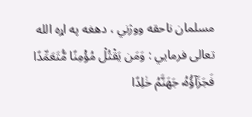مسلمان ناحقه ووژني ، دهغه په اړه الله تعالى فرمايي : وَمَن يَقْتُلْ مُؤْمِنًا مُّتَعَمِّدًا فَجَزَآؤُهُۥ جَهَنَّمُ خٰلِدًا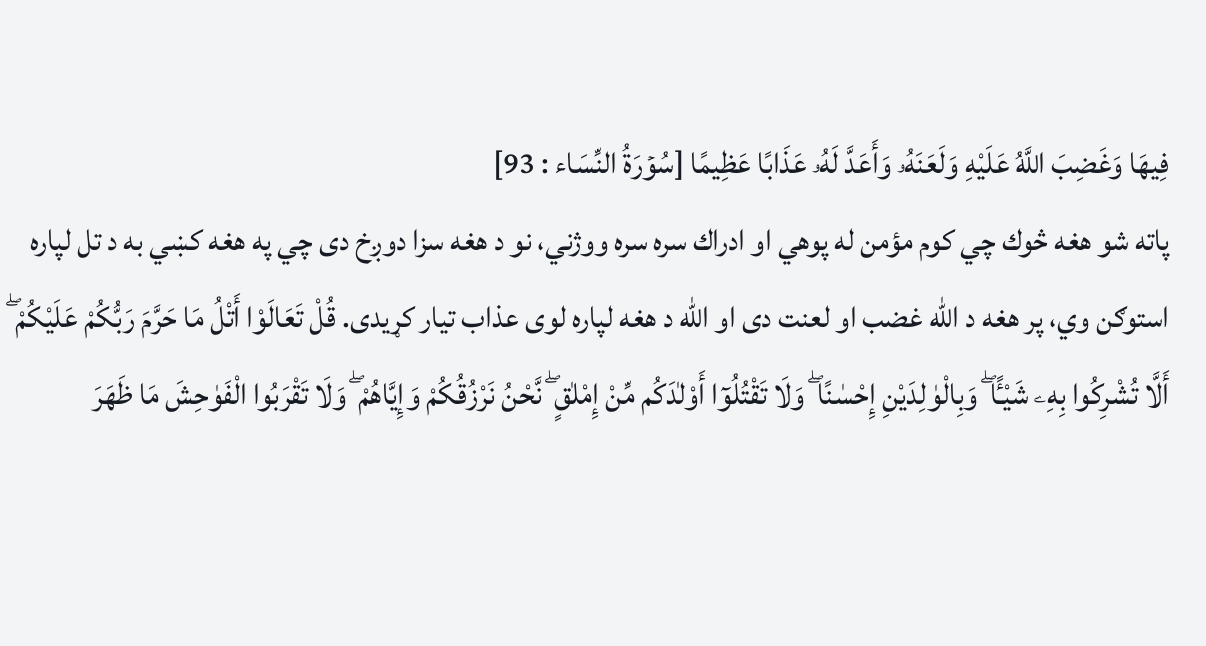فِيهَا وَغَضِبَ اللَّهُ عَلَيْهِ وَلَعَنَهُۥ وَأَعَدَّ لَهُۥ عَذَابًا عَظِيمًا [سُوۡرَةُ النِّسَاء : 93]
پاته شو هغه څوك چي كوم مؤمن له پوهي او ادراك سره سره ووژني، نو د هغه سزا دوږخ دى چي په هغه کښي به د تل لپاره استوګن وي، پر هغه د الله غضب او لعنت دى او الله د هغه لپاره لوى عذاب تيار کړيدى. قُلْ تَعَالَوْا أَتْلُ مَا حَرَّمَ رَبُّكُمْ عَلَيْكُمْ ۖ أَلَّا تُشْرِكُوا بِهِۦ شَيْـًٔا ۖ وَبِالْوٰلِدَيْنِ إِحْسٰنًا ۖ وَلَا تَقْتُلُوٓا أَوْلٰدَكُم مِّنْ إِمْلٰقٍ ۖ نَّحْنُ نَرْزُقُكُمْ وَإِيَّاهُمْ ۖ وَلَا تَقْرَبُوا الْفَوٰحِشَ مَا ظَهَرَ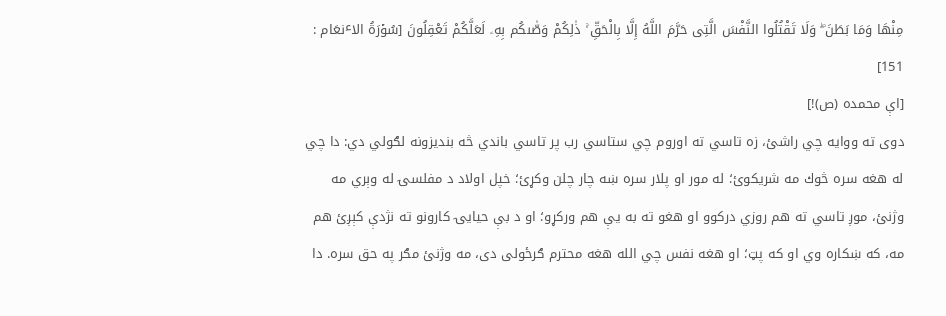مِنْهَا وَمَا بَطَنَ ۖ وَلَا تَقْتُلُوا النَّفْسَ الَّتِى حَرَّمَ اللَّهُ إِلَّا بِالْحَقِّ ۚ ذٰلِكُمْ وَصّٰىكُم بِهِۦ لَعَلَّكُمْ تَعْقِلُونَ [سُوۡرَةُ الاٴنعَام : 151]
[اې محمده (ص)!]
دوى ته ووايه چي راشئ، زه تاسي ته اوروم چي ستاسي رب پر تاسي باندي څه بنديزونه لګولي دي: دا چي له هغه سره څوك مه شريكوئ؛ له مور او پلار سره ښه چار چلن وکړئ؛ خپل اولاد د مفلسۍ له وېري مه وژنئ، موږ تاسي ته هم روزي دركوو او هغو ته به یې هم ورکړو؛ او د بې حيايۍ كارونو ته نژدې کېږئ هم مه، كه ښكاره وي او كه پټ؛ او هغه نفس چي الله هغه محترم ګرځولى دى، مه وژنئ مګر په حق سره. دا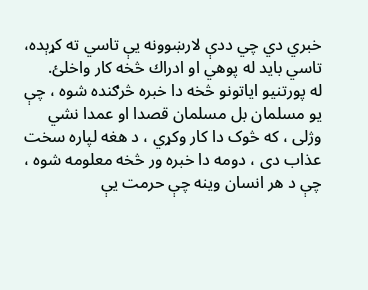خبري دي چي ددې لارښوونه يې تاسي ته کړېده، تاسي بايد له پوهي او ادراك څخه كار واخلئ.
له پورتنيو اياتونو څخه دا خبره څرګنده شوه ، چې يو مسلمان بل مسلمان قصدا او عمدا نشي وژلى ، که څوک دا کار وکړي ، د هغه لپاره سخت عذاب دى ، دومه دا خبره ور څخه معلومه شوه ، چې د هر انسان وينه چې حرمت يې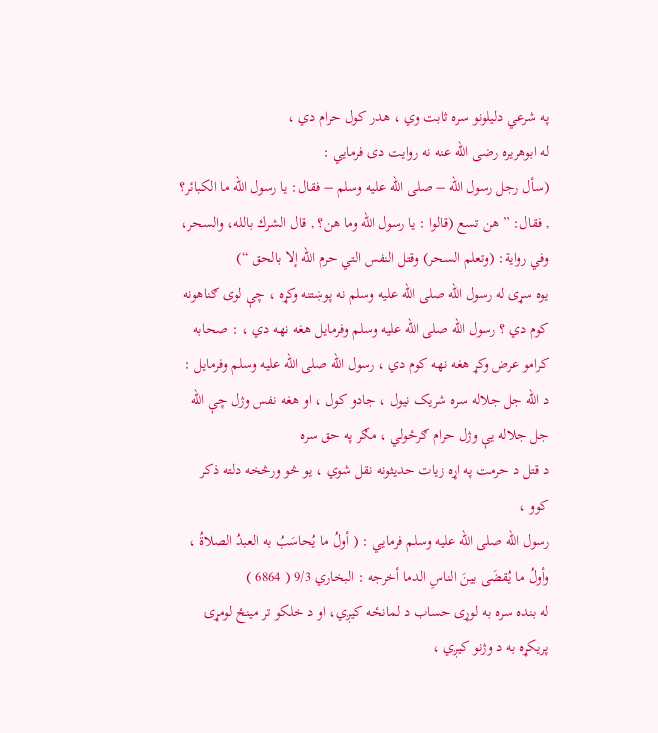په شرعي دليلونو سره ثابت وي ، هدر کول حرام دي ،
له ابوهريره رضى الله عنه نه روايت دى فرمايي :
(سأل رجل رسول الله – صلى الله عليه وسلم – فقال: يا رسول الله ما الكبائر؟ , فقال: ” هن تسع (قالوا : يا رسول الله وما هن؟ , قال الشرك بالله، والسحر، وفي رواية: (وتعلم السحر) وقتل النفس التي حرم الله إلا بالحق “)
يوه سړى له رسول الله صلى الله عليه وسلم نه پوښتنه وکړه ، چې لوى ګناهونه کوم دي ؟ رسول الله صلى الله عليه وسلم وفرمايل هغه نهه دي ، : صحابه کرامو عرض وکړ هغه نهه کوم دي ، رسول الله صلى الله عليه وسلم وفرمايل : د الله جل جلاله سره شريک نيول ، جادو کول ، او هغه نفس وژل چې الله جل جلاله يې وژل حرام ګرځولي ، مګر په حق سره
د قتل د حرمت په اړه زيات حديثونه نقل شوي ، يو څو ورڅخه دلته ذکر کوو ،
رسول الله صلى الله عليه وسلم فرمايي : ( أولُ ما يُحاسَبُ به العبدُ الصلاةُ ، وأولُ ما يُقضَى بينَ الناسِ الدما أخرجه : البخاري 9/3 ( 6864 )
له بنده سره به لوړى حساب د لمانځه کيږي، او د خلکو تر مينځ لومړۍ پريکړه به د وژنو کيږي ،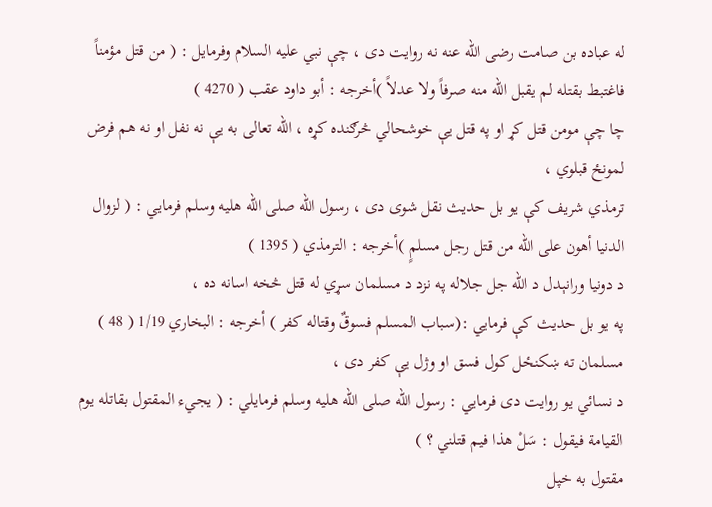له عباده بن صامت رضى الله عنه نه روايت دى ، چې نبي عليه السلام وفرمايل : ( من قتل مؤمناً فاغتبط بقتله لم يقبل الله منه صرفاً ولا عدلاً )أخرجه : أبو داود عقب ( 4270 )
چا چې مومن قتل کړ او په قتل يې خوشحالي څرګنده کړه ، الله تعالى به يې نه نفل او نه هم فرض لمونځ قبلوي ،
ترمذي شريف کې يو بل حديث نقل شوى دى ، رسول الله صلى الله هليه وسلم فرمايي : ( لزوال الدنيا أهون على الله من قتل رجل مسلمٍ )أخرجه : الترمذي ( 1395 )
د دونيا ورانېدل د الله جل جلاله په نزد د مسلمان سړي له قتل څخه اسانه ده ،
په يو بل حديث کې فرمايي :(سباب المسلم فسوقٌ وقتاله كفر ) أخرجه : البخاري 1/19 ( 48 )
مسلمان ته ښکنځل کول فسق او وژل يې کفر دى ،
د نسائي يو روايت دى فرمايي : رسول الله صلى الله هليه وسلم فرمايلي : ( يجيء المقتول بقاتله يوم القيامة فيقول : سَلْ هذا فيم قتلني ؟ )
مقتول به خپل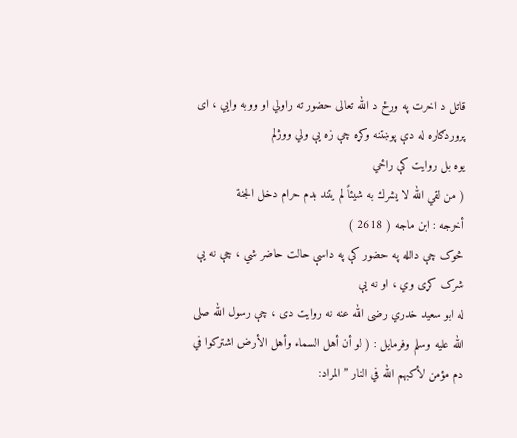قاتل د اخرت په ورځ د الله تعالى حضور ته راولي او ووبه وايي ، اى پروردګاره له دې پوښتنه وکړه چې زه يې ولي ووژلم
يوه بل روايت کې راځي
( من لقي الله لا يشرك به شيئاً لم يتند بدم حرام دخل الجنة
أخرجه : ابن ماجه ( 2618 )
څوک چې دالله په حضور کې په داسې حالت حاضر شي ، چې نه يې شرک کړى وي ، او نه يې
له ابو سعيد خدري رضى الله عنه نه روايت دى ، چې رسول الله صلى الله عليه وسلم وفرمايل : ( لو أن أهل السماء وأهل الأرض اشتركوا في دم مؤمن لأكبهم الله في النار ” المراد: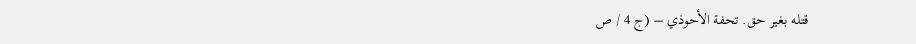قتله بغير حق. تحفة الأحوذي – (ج 4 / ص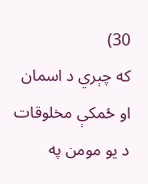30)
که چېري د اسمان او ځمکې مخلوقات د يو مومن په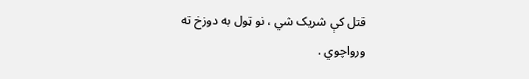قتل کې شريک شي ، نو ټول به دوزخ ته ورواچوي .